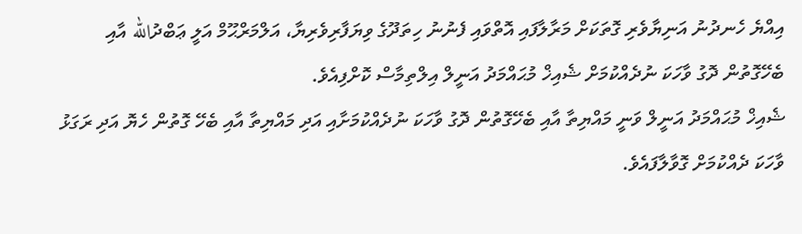އިއްޔެ ހެނދުނު އަނިޔާވެރި ގޮތަކަށް މަރާލާފައި އޮތްވައި ފެނުނު ހިތަދޫގެ ވިޔަފާރިވެރިޔާ، އަލްމަރްޙޫމް އަލީ ޢަބްދުالله އާއި ބެހޭގޮތުން ދޮގު ވާހަކަ ނުދެއްކުމަށް ޝެއިޚް މުޙައްމަދު އަނީލް އިލްތިމާސް ކޮށްފިއެވެ.
ޝެއިޚް މުޙައްމަދު އަނީލް ވަނީ މައްޔިތާ އާއި ބެހޭގޮތުން ދޮގު ވާހަކަ ނުދެއްކުމަށާއި އަދި މައްޔިތާ އާއި ބެހޭ ގޮތުން ހެޔޮ އަދި ރަގަޅު ވާހަކަ ދެއްކުމަށް ގޮވާލާފައެވެ.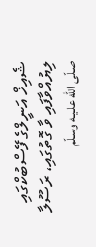ޝެއިޚް އަނީލްގެ ފޭސްބުކްގައި ލިޔުއްވާފައި ވާ ގޮތުގައި، ރަސޫލާ صـلّى الله علـيـه وسـلّم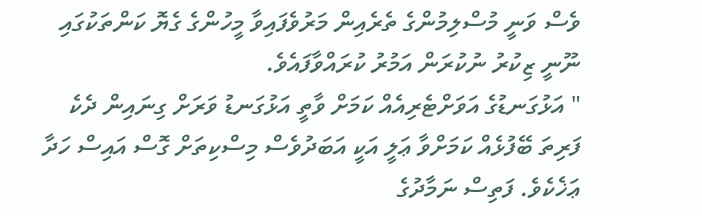ވެސް ވަނީ މުސްލިމުންގެ ތެރެއިން މަރުވެފައިވާ މީހުންގެ ގެޔޮ ކަންތަކުގައި ނޫނީ ޒިކުރު ނުކުރަން އަމުރު ކުރައްވާފައެވެ.
" އަޅުގަނޑުގެ އަވަށްޓެރިއެއް ކަމަށް ވާތީ އަޅުގަނޑު ވަރަށް ގިނައިން ދެކެ ފަރިތަ ބޭފުޅެއް ކަމަށްވާ ޢަލީ އަކީ އަބަދުވެސް މިސްކިތަށް ގޮސް އައިސް ހަދާ ޢަޚެކެވެ. ފަތިސް ނަމާދުގެ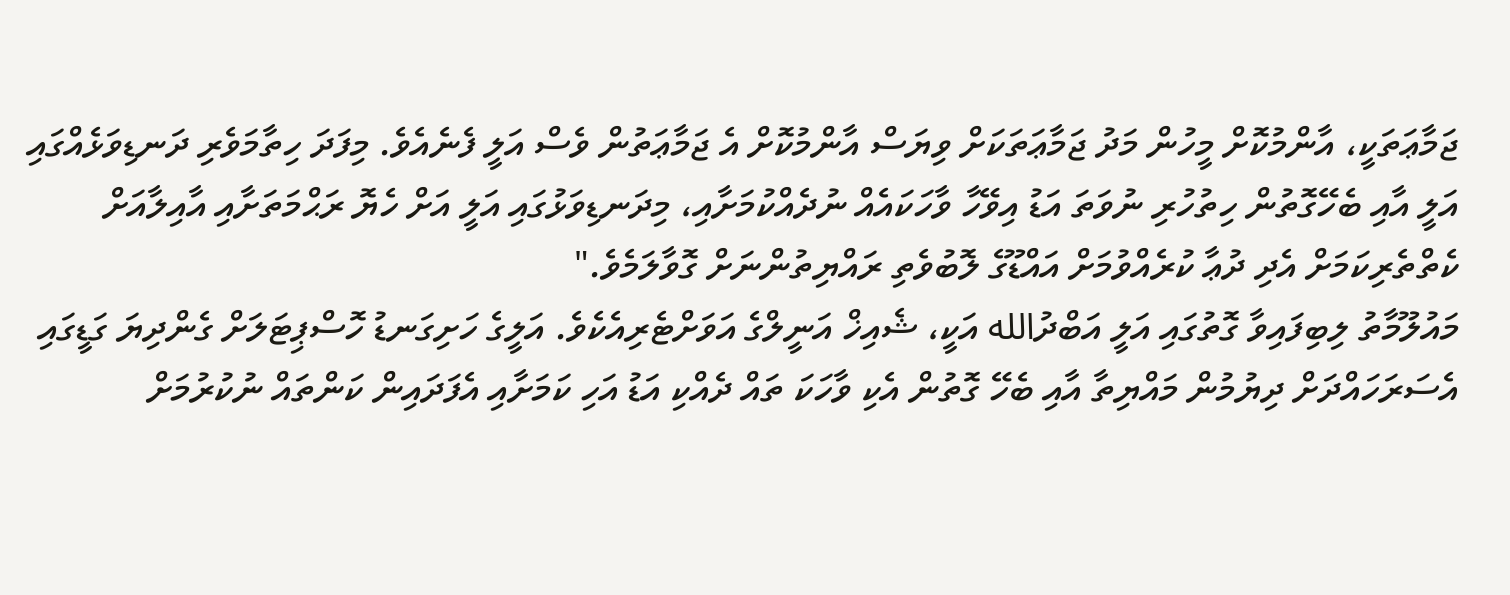ޖަމާޢަތަކީ، އާންމުކޮށް މީހުން މަދު ޖަމާޢަތަކަށް ވިޔަސް އާންމުކޮށް އެ ޖަމާޢަތުން ވެސް އަލީ ފެނެއެވެ. މިފަދަ ހިތާމަވެރި ދަނޑިވަޅެއްގައި އަލީ އާއި ބެހޭގޮތުން ހިތުހުރި ނުވަތަ އަޑު އިވޭހާ ވާހަކައެއް ނުދެއްކުމަށާއި، މިދަނޑިވަޅުގައި އަލީ އަށް ހެޔޮ ރަޙްމަތަށާއި އާއިލާއަށް ކެތްތެރިކަމަށް އެދި ދުޢާ ކުރެއްވުމަށް އައްޑޫގެ ލޮބުވެތި ރައްޔިތުންނަށް ގޮވާލަމެވެ."
މައުލޫމާތު ލިބިފައިވާ ގޮތުގައި އަލީ އަބްދުالله އަކީ، ޝެއިޚް އަނީލްގެ އަވަށްޓެރިއެކެވެ. އަލީގެ ހަށިގަނޑު ހޮސްޕިޓަލަށް ގެންދިޔަ ގަޑީގައި އެސަރަހައްދަށް ދިޔުމުން މައްޔިތާ އާއި ބެހޭ ގޮތުން އެކި ވާހަކަ ތައް ދެއްކި އަޑު އަހި ކަމަށާއި އެފަދައިން ކަންތައް ނުކުރުމަށް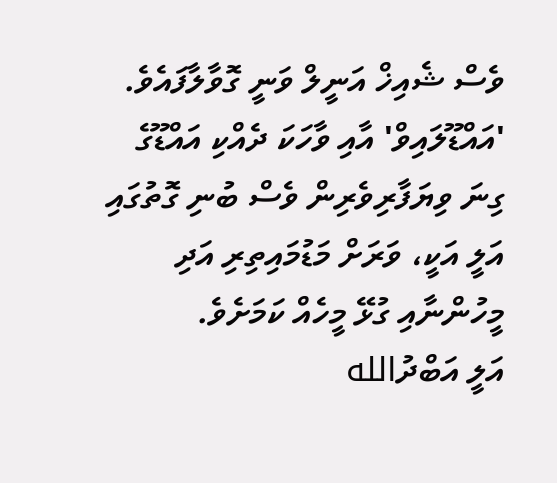ވެސް ޝެއިޚް އަނީލް ވަނީ ގޮވާލާފައެވެ.
'އައްޑޫލައިވް' އާއި ވާހަކަ ދެއްކި އައްޑޫގެ ގިނަ ވިޔަފާރިވެރިން ވެސް ބުނި ގޮތުގައި އަލީ އަކީ، ވަރަށް މަޑުމައިތިރި އަދި މީހުންނާއި ގުޅޭ މީހެއް ކަމަށެވެ.
އަލީ އަބްދުالله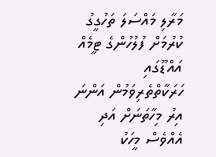މަރާލި މައްސަލަ ތަހުގީގު ކުރުމަށް ފުލުހުންގެ ޓީމެއް އައްޑޫގައި ހަރަކާތްތެރިވަމުން އަންނަ އިރު މިހާތަނަށް އަދި އެއްވެސް މީހަކު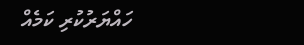ހައްޔަރުކުރި ކަމެއް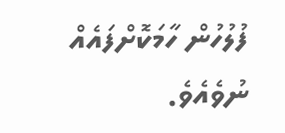ފުލުހުން ހާމަކޮށްފައެއް ނުވެއެވެ.